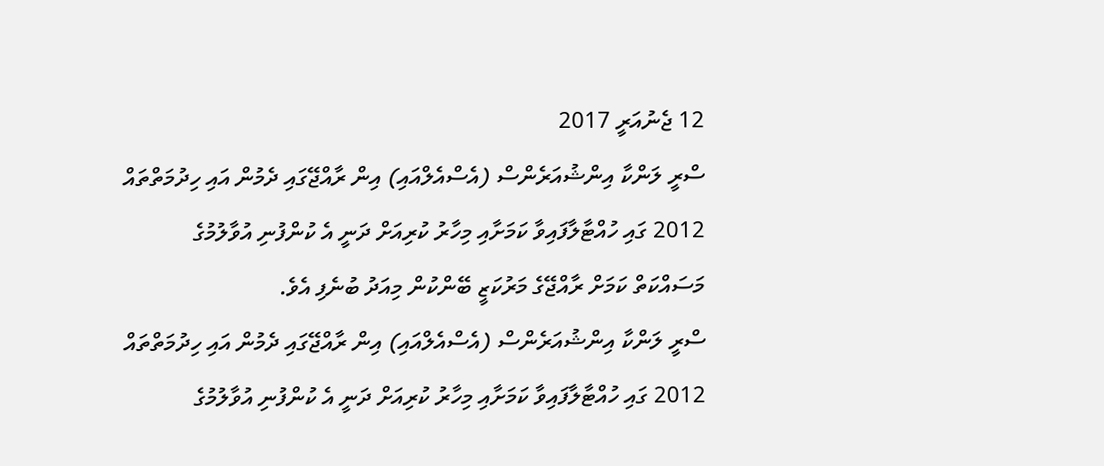12 ޖެނުއަރީ 2017
ސްރީ ލަންކާ އިންޝުއަރެންސް (އެސްއެލްއައި) އިން ރާއްޖޭގައި ދެމުން އައި ހިދުމަތްތައް 2012 ގައި ހުއްޓާލާފައިވާ ކަމަށާއި މިހާރު ކުރިއަށް ދަނީ އެ ކުންފުނި އުވާލުމުގެ މަސައްކަތް ކަމަށް ރާއްޖޭގެ މަރުކަޒީ ބޭންކުން މިއަދު ބުނެފި އެވެ.
ސްރީ ލަންކާ އިންޝުއަރެންސް (އެސްއެލްއައި) އިން ރާއްޖޭގައި ދެމުން އައި ހިދުމަތްތައް 2012 ގައި ހުއްޓާލާފައިވާ ކަމަށާއި މިހާރު ކުރިއަށް ދަނީ އެ ކުންފުނި އުވާލުމުގެ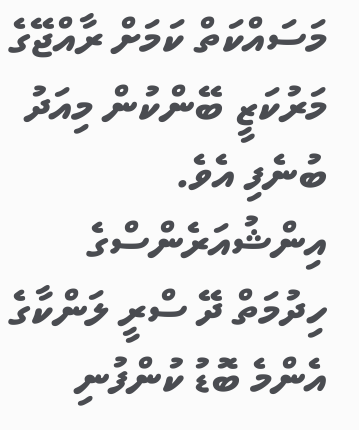މަސައްކަތް ކަމަށް ރާއްޖޭގެ މަރުކަޒީ ބޭންކުން މިއަދު ބުނެފި އެވެ.
އިންޝުއަރެންސްގެ ހިދުމަތް ދޭ ސްރީ ލަންކާގެ އެންމެ ބޮޑު ކުންފުނި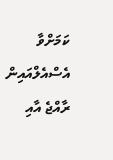ކަމަށްވާ އެސްއެލްއައިން ރާއްޖެ އާއި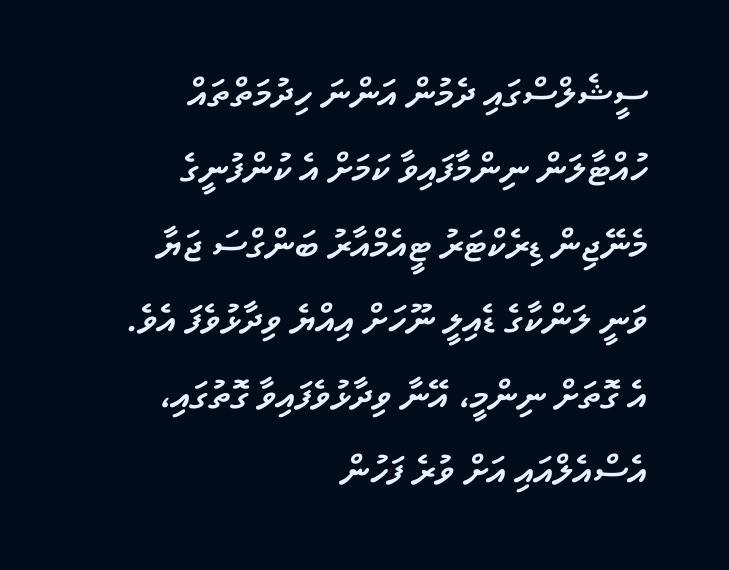ސީޝެލްސްގައި ދެމުން އަންނަ ހިދުމަތްތައް ހުއްޓާލަން ނިންމާފައިވާ ކަމަށް އެ ކުންފުނީގެ މެނޭޖިން ޑިރެކްޓަރު ޓީއެމްއާރު ބަންގްސަ ޖަޔާ ވަނީ ލަންކާގެ ޑެއިލީ ނޫހަށް އިއްޔެ ވިދާޅުވެފަ އެވެ. އެ ގޮތަށް ނިންމީ، އޭނާ ވިދާޅުވެފައިވާ ގޮތުގައި، އެސްއެލްއައި އަށް ވުރެ ފަހުން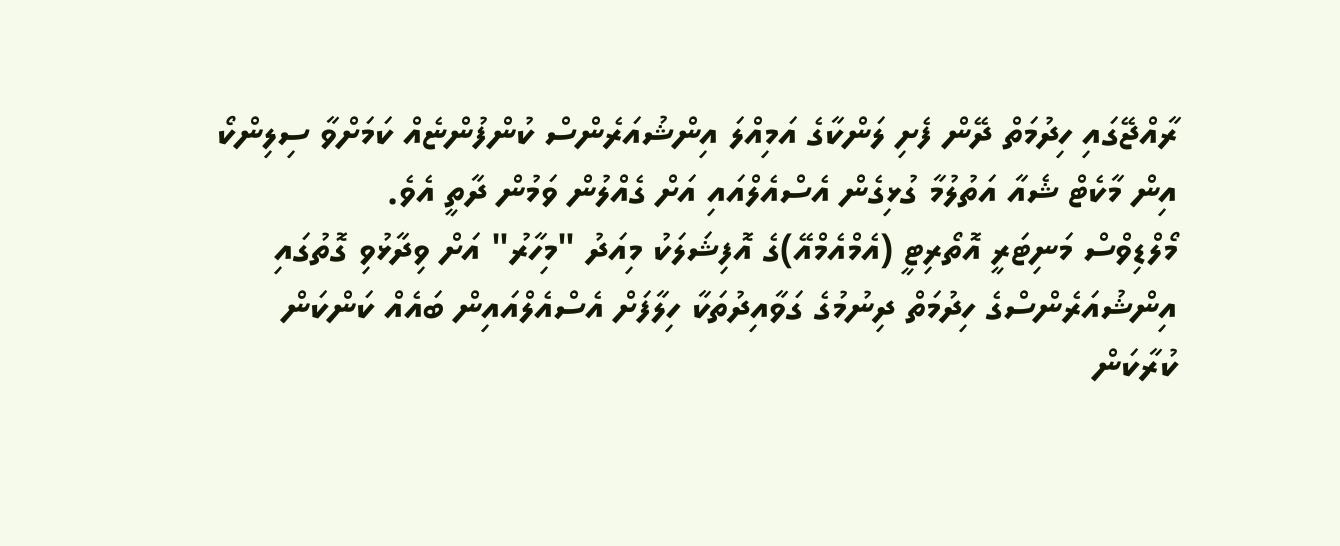ރާއްޖޭގައި ހިދުމަތް ދޭން ފެށި ލަންކާގެ އަމިއްލަ އިންޝުއަރެންސް ކުންފުންޏެއް ކަމަށްވާ ސިލިންކޯ އިން މާކެޓް ޝެއާ އަތުލުމާ ގުޅިގެން އެސްއެލްއައި އަށް ގެއްލުން ވަމުން ދާތީ އެވެ.
މޯލްޑިވްސް މަނިޓަރީ އޮތޯރިޓީ (އެމްއެމްއޭ)ގެ އޮފިޝަލަކު މިއަދު "މިހާރު" އަށް ވިދާޅުވި ގޮތުގައި އިންޝުއަރެންސްގެ ހިދުމަތް ދިނުމުގެ ގަވާއިދުތަކާ ހިލާފަށް އެސްއެލްއައިން ބައެއް ކަންކަން ކުރާކަން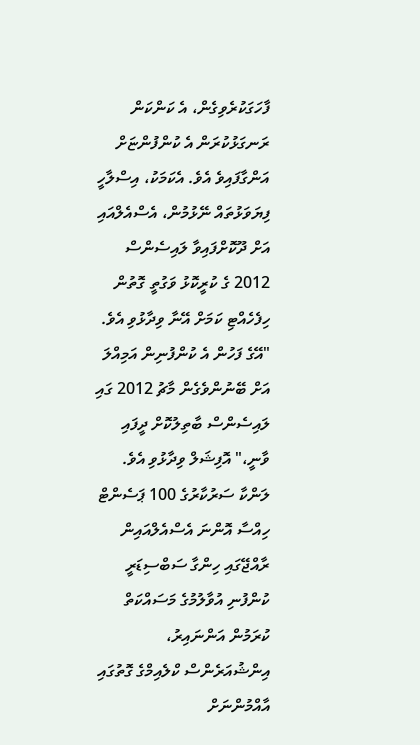ފާހަގަކުރެވިގެން، އެ ކަންކަން ރަނގަޅުކުރަން އެ ކުންފުންޏަށް އަންގާފައިވެ އެވެ. އެކަމަކު، އިސްލާހީ ފިޔަވަޅުތައް ނޭޅުމުން، އެސްއެލްއައި އަށް ދޫކޮށްފައިވާ ލައިސެންސް 2012 ގެ ކުރީކޮޅު ވަގުތީ ގޮތުން ހިފެހެއްޓި ކަމަށް އޭނާ ވިދާޅުވި އެވެ.
"އޭގެ ފަހުން އެ ކުންފުނިން އަމިއްލަ އަށް ބޭނުންވެގެން މާޗު 2012 ގައި ލައިސެންސް ބާތިލުކޮށް ދީފައި ވާނީ،" އޮފިޝަލް ވިދާޅުވި އެވެ.
ލަންކާ ސަރުކާރުގެ 100 ޕަސެންޓް ހިއްސާ އޮންނަ އެސްއެލްއައިން ރާއްޖޭގައި ހިންގާ ސަބްސިޑަރީ ކުންފުނި އުވާލުމުގެ މަސައްކަތް ކުރަމުން އަންނައިރު، އިންޝުއަރެންސް ކްލެއިމްގެ ގޮތުގައި އާއްމުންނަށް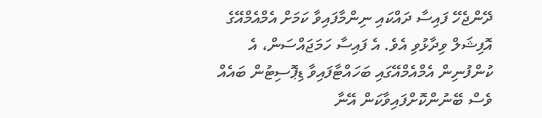ދޭންޖެހޭ ފައިސާ ދައްކައި ނިންމާފައިވާ ކަމަށް އެމްއެމްއޭގެ އޮފިޝަލް ވިދާޅުވި އެވެ. އެ ފައިސާ ހަމަޖައްސަން، އެ ކުންފުނިން އެމްއެމްއޭގައި ބަހައްޓާފައިވާ ޑިޕޮސިޓުން ބައެއް ވެސް ބޭނުންކޮށްފައިވާކަން އޭނާ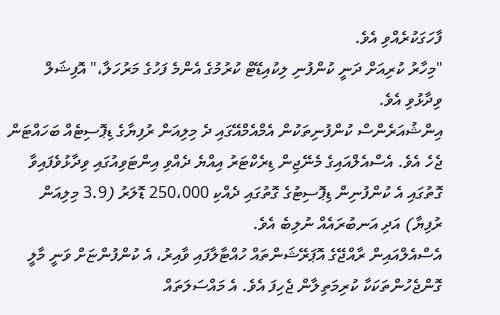ފާހަގަކުރެއްވި އެވެ.
"މިހާރު ކުރިއަށް ދަނީ ކުންފުނި ލިކުއިޑޭޓް ކުރުމުގެ އެންމެ ފަހުގެ މަރުހަލާ،" އޮފިޝަލް ވިދާޅުވި އެވެ.
އިންޝުއަރެންސް ކުންފުނިތަކުން އެމްއެމްއޭގައި ދެ މިލިއަން ރުފިޔާގެ ޑިޕޮސިޓެއް ބަހައްޓަން ޖެހެ އެވެ. އެސްއެލްއައިގެ މެނޭޖިން ޑިރެކްޓަރު އިއްޔެ ދެއްވި އިންޓަވިއުގައި ވިދާޅުވެފައިވާ ގޮތުގައި އެ ކުންފުނިން ޑިޕޮސިޓުގެ ގޮތުގައި ދެއްކި 250،000 ޑޮލަރު (3.9 މިލިއަން ރުފިޔާ) އަދި އަނބުރައެއް ނުލިބެ އެވެ.
އެސްއެލްއައިން ރާއްޖޭގެ އޮޕަރޭޝަންތައް ހުއްޓާލާފައި ވާއިރު، އެ ކުންފުންޏަށް ވަނީ މާލީ ގޮންޖެހުންތަކަކާ ކުރިމަތިލާން ޖެހިފަ އެވެ. އެ މައްސަލަތައް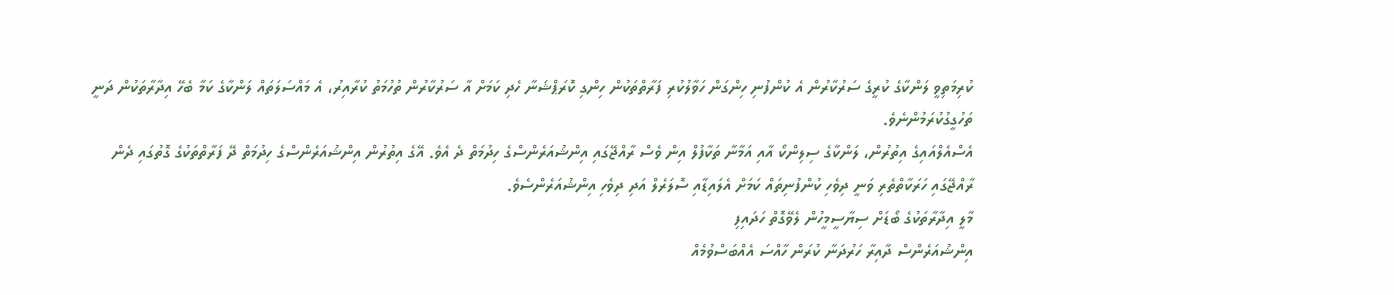ކުރިމަތިވީ ލަންކާގެ ކުރީގެ ސަރުކާރުން އެ ކުންފުނި ހިންގަން ހަވާލުކުރި ފަރާތްތަކުން ހިންގި ކޮރަޕްޝަނާ ހެދި ކަމަށް އާ ސަރުކާރުން ތުހުމަތު ކުރާއިރު، އެ މައްސަލަތައް ލަންކާގެ ކަމާ ބެހޭ އިދާރާތަކުން ދަނީ ތަހުގީގުކުރަމުންނެވެ.
އެސްއެލްއައިގެ އިތުރުން، ލަންކާގެ ސިލިންކޯ އާއި އަމާނާ ތަކާފުލް އިން ވެސް ރާއްޖޭގައި އިންޝުއަރެންސްގެ ހިދުމަތް ދެ އެވެ. އޭގެ އިތުރުން އިންޝުއަރެންސްގެ ހިދުމަތް ދޭ ފަރާތްތަކުގެ ގޮތުގައި ދެން ރާއްޖޭގައި ހަރަކާތްތެރި ވަނީ ދިވެހި ކުންފުނިތައް ކަމަށް އެލައިޑާއި ސޮލަރެލް އަދި ދިވެހި އިންޝުއަރެންސެވެ.
މާލީ އިދާރާތަކުގެ ބޯޑަށް ސިޔާސީމީހުން ލެވޭގޮތް ހަދައިފި
އިންޝުއަރެންސް ދާއިރާ ހަރުދަނާ ކުރަން ހާއްސަ އެއްބަސްވުމެއް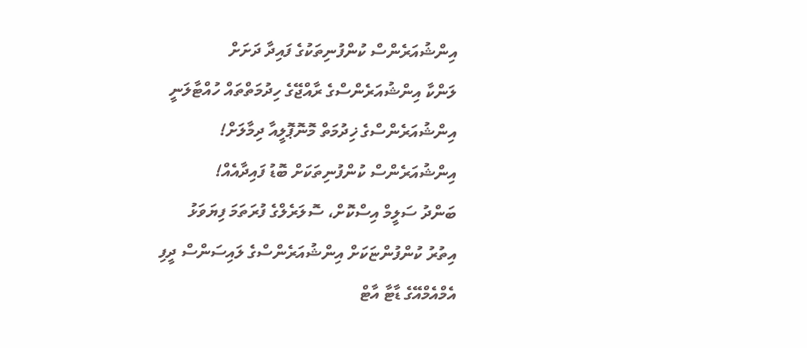އިންޝުއަރެންސް ކުންފުނިތަކުގެ ފައިދާ ދަށަށް
ލަންކާ އިންޝުއަރެންސްގެ ރާއްޖޭގެ ހިދުމަތްތައް ހުއްޓާލަނީ
އިންޝުއަރެންސްގެ ޚިދުމަތް މޮނޮޕޮލީއާ ދިމާލަށް!
އިންޝުއަރެންސް ކުންފުނިތަކަށް ބޮޑު ފައިދާއެއް!
ބަންދު ސަލީމް އިސްކޮށް، ސޮލަރެލްގެ ފުރަތަމަ ފިޔަވަޅު
އިތުރު ކުންފުންޏަކަށް އިންޝުއަރެންސްގެ ލައިސަންސް ދީފި
އެމްއެމްއޭގެ ޑާޓާ އާޓް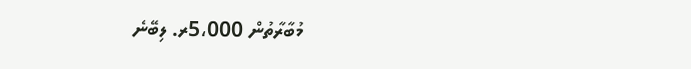މުބާރާތުން 5،000ރ. ލިބޭނެ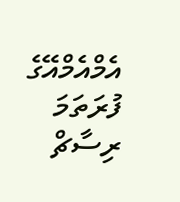އެމްއެމްއޭގެ ފުރަތަމަ ރިސާޗް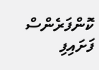ކޮންފަރެންސް ފަށައިފި